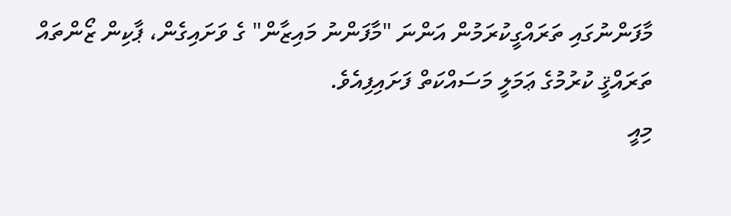މާފަންނުގައި ތަރައްގީކުރަމުން އަންނަ "މާފަންނު މައިޒާން" ގެ ވަށައިގެން، ޕާކިން ޒޯންތައް ތަރައްޤީ ކުރުމުގެ ޢަމަލީ މަސައްކަތް ފަށައިފިއެވެ.
މިއީ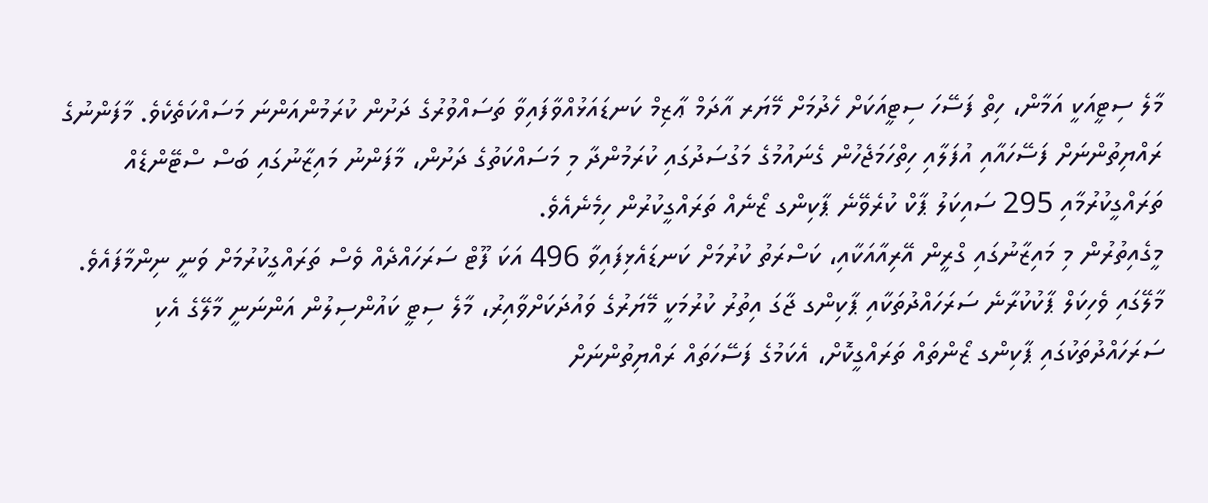މާލެ ސިޓީއަކީ އަމާން، ހިތް ފަސޭހަ ސިޓީއަކަށް ހެދުމަށް މޭޔަރ އާދަމް ޢާޒިމް ކަނޑައަޅުއްވާފައިވާ ތަސައްވުރުގެ ދަށުން ކުރަމުންއަންނަ މަސައްކަތެކެވެ. މާފަންނުގެ ރައްޔިތުންނަށް ފަސޭހައާއި އުފަލާއި ހިތްހަމަޖެހުން ގެނައުމުގެ މަގުސަދުގައި ކުރަމުންދާ މި މަސައްކަތުގެ ދަށުން، މާފަންނު މައިޒާނުގައި ބަސް ސްޓޭންޑެއް ތަރައްގީކުރުމާއި 295 ސައިކަލު ޕާކް ކުރެވޭނެ ޕާކިންގ ޒޯނެއް ތަރައްގީކުރުން ހިމެނެއެވެ.
މީގެއިތުރުން މި މައިޒާނުގައި ގްރީން އޭރިއާއަކާއި، ކަސްރަތު ކުރުމަށް ކަނޑައެޅިފައިވާ 496 އަކަ ފޫޓް ސަރަހައްދެއް ވެސް ތަރައްގީކުރުމަށް ވަނީ ނިންމާފައެވެ.
މާލޭގައި ވެހިކަލް ޕާކުކުރާނެ ސަރަހައްދުތަކާއި ޕާކިންގ ޖާގަ އިތުރު ކުރުމަކީ މޭޔަރުގެ ވައުދަކަށްވާއިރު، މާލެ ސިޓީ ކައުންސިލުން އަންނަނީ މާލޭގެ އެކި ސަރަހައްދުތަކުގައި ޕާކިންގ ޒޯންތައް ތަރައްގީކޮށް، އެކަމުގެ ފަސޭހަތައް ރައްޔިތުންނަށް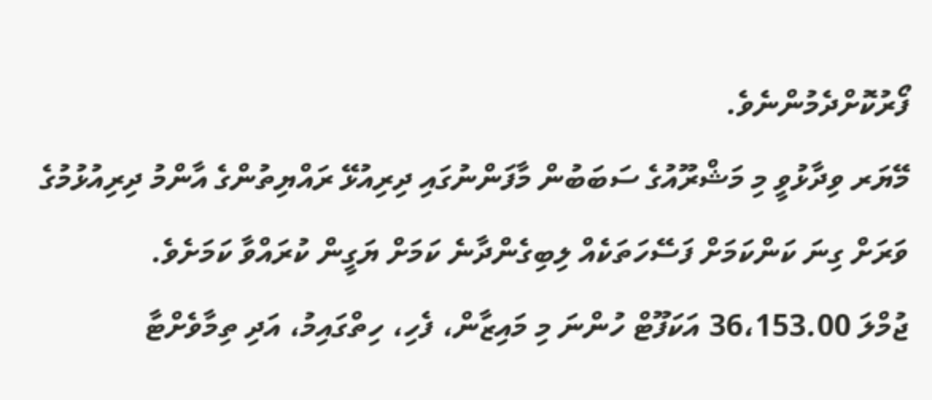ފޯރުކޮށްދެމުންނެވެ.
މޭޔަރ ވިދާޅުވީ މި މަޝްރޫއުގެ ސަބަބުން މާފަންނުގައި ދިރިއުޅޭ ރައްޔިތުންގެ އާންމު ދިރިއުޅުމުގެ ވަރަށް ގިނަ ކަންކަމަށް ފަސޭހަތަކެއް ލިބިގެންދާނެ ކަމަށް ޔަގީން ކުރައްވާ ކަމަށެވެ.
ޖުމްލަ 36،153.00 އަކަފޫޓް ހުންނަ މި މައިޒާން، ފެހި، ހިތްގައިމު، އަދި ތިމާވެށްޓާ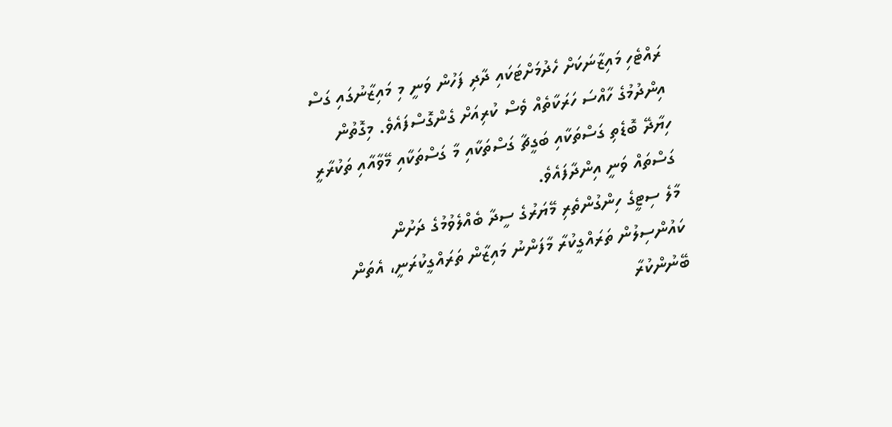ރައްޓެހި މައިޒާނަކަށް ހެދުމަށްޓަކައި ދާދި ފަހުން ވަނީ މި މައިޒާނުގައި ގަސް އިންދުމުގެ ހާއްސަ ހަރަކާތެއް ވެސް ކުރިއަށް ގެންގޮސްފައެވެ. މިގޮތުން ހިޔާދޭ ބޮޑެތި ގަސްތަކާއި ބަގީޗާ ގަސްތަކާއި މާ ގަސްތަކާއި މޭވާއާއި ތަކުރާރީ ގަސްތައް ވަނީ އިންދާފައެވެ.
މާލެ ސިޓީގެ ހިންގުންތެރި މޭޔަރުގެ ސީދާ ބެއްލެވުމުގެ ދަށުން ކައުންސިލުން ތަރައްގީކުރާ މާފަންނު މައިޒާން ތަރައްގީކުރަނީ، އެތަން ބޭނުންކުރާ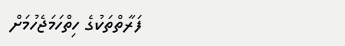ފަރާތްތަކުގެ ހިތްހަމަޖެހުމަށް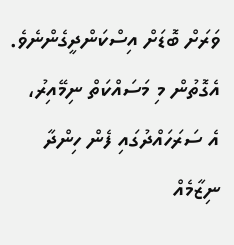ވަރަށް ބޮޑަށް އިސްކަންދީގެންނެވެ. އެގޮތުން މި މަސައްކަތް ނިމޭއިރު، އެ ސަރަހައްދުގައި ފެން ހިންދާ ނިޒާމެއް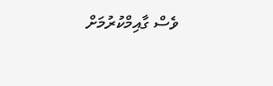ވެސް ގާއިމްކުރުމަށް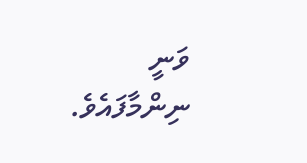ވަނީ ނިންމާފައެވެ.